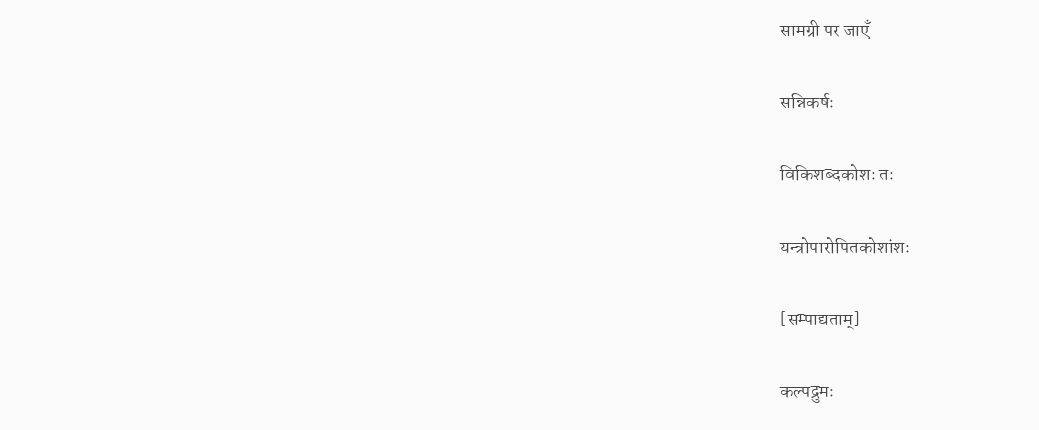सामग्री पर जाएँ

सन्निकर्षः

विकिशब्दकोशः तः

यन्त्रोपारोपितकोशांशः

[सम्पाद्यताम्]

कल्पद्रुमः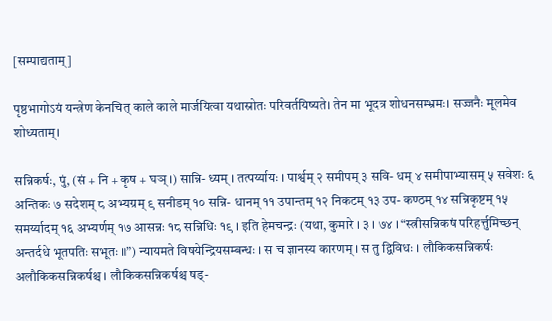[सम्पाद्यताम्]

पृष्ठभागोऽयं यन्त्रेण केनचित् काले काले मार्जयित्वा यथास्रोतः परिवर्तयिष्यते। तेन मा भूदत्र शोधनसम्भ्रमः। सज्जनैः मूलमेव शोध्यताम्।

सन्निकर्षः, पुं, (सं + नि + कृष + घञ् ।) सान्नि- ध्यम् । तत्पर्य्यायः । पार्श्वम् २ समीपम् ३ सवि- धम् ४ समीपाभ्यासम् ५ सवेशः ६ अन्तिकः ७ सदेशम् ८ अभ्यग्रम् ९ सनीडम् १० सन्नि- धानम् ११ उपान्तम् १२ निकटम् १३ उप- कण्ठम् १४ सन्निकृष्टम् १५ समर्य्यादम् १६ अभ्यर्णम् १७ आसन्नः १८ सन्निधिः १९ । इति हेमचन्द्रः (यथा, कुमारे । ३ । ७४ । “स्त्रीसन्निकषं परिहर्त्तुमिच्छन् अन्तर्दधे भूतपतिः सभूतः ॥”) न्यायमते विषयेन्द्रियसम्बन्धः । स च ज्ञानस्य कारणम् । स तु द्विविधः । लौकिकसन्निकर्षः अलौकिकसन्निकर्षश्च । लौकिकसन्निकर्षश्च षड्-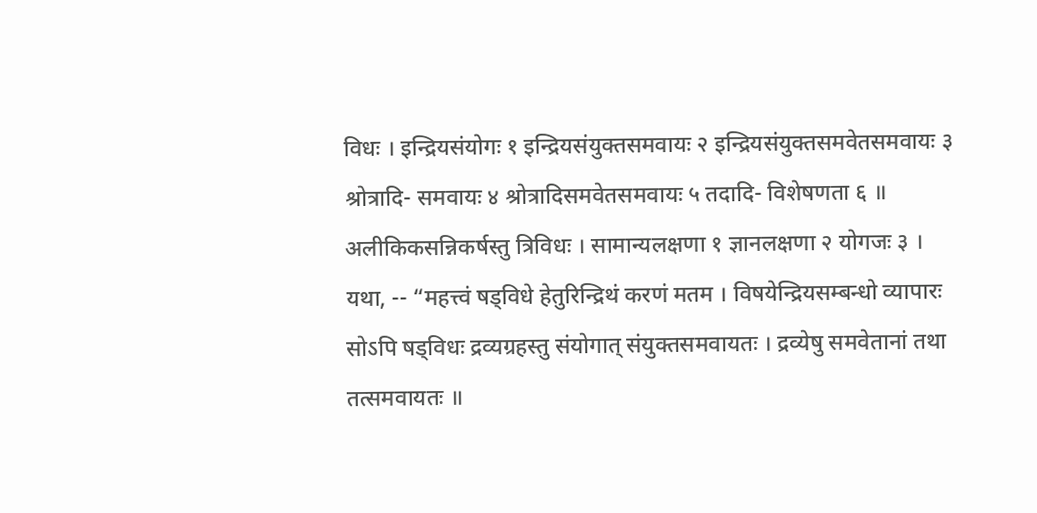विधः । इन्द्रियसंयोगः १ इन्द्रियसंयुक्तसमवायः २ इन्द्रियसंयुक्तसमवेतसमवायः ३ श्रोत्रादि- समवायः ४ श्रोत्रादिसमवेतसमवायः ५ तदादि- विशेषणता ६ ॥ अलीकिकसन्निकर्षस्तु त्रिविधः । सामान्यलक्षणा १ ज्ञानलक्षणा २ योगजः ३ । यथा, -- “महत्त्वं षड्विधे हेतुरिन्द्रिथं करणं मतम । विषयेन्द्रियसम्बन्धो व्यापारः सोऽपि षड्विधः द्रव्यग्रहस्तु संयोगात् संयुक्तसमवायतः । द्रव्येषु समवेतानां तथा तत्समवायतः ॥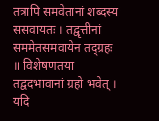तत्रापि समवेतानां शब्दस्य ससवायतः । तद्वृत्तीनां सममेतसमवायेन तद्ग्रहः ॥ विशेषणतया तद्वदभावानां ग्रहो भवेत् । यदि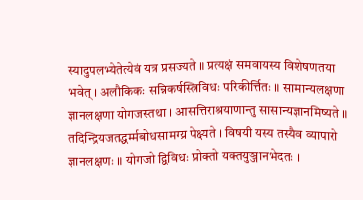स्यादुपलभ्येतेत्येवं यत्र प्रसज्यते ॥ प्रत्यक्षं समवायस्य विशेषणतया भवेत् । अलौकिकः सन्निकर्षस्त्रिविधः परिकीर्त्तितः ॥ सामान्यलक्षणा ज्ञानलक्षणा योगजस्तथा । आसत्तिराश्रयाणान्तु सासान्यज्ञानमिष्यते ॥ तदिन्द्रियजतद्धर्म्मबोधसामग्य्र पेक्ष्यते । विषयी यस्य तस्यैव व्यापारो ज्ञानलक्षणः ॥ योगजो द्विविधः प्रोक्तो यक्तयुञ्जानभेदतः ।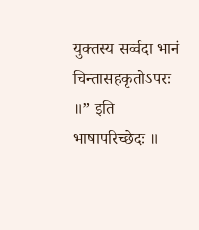युक्तस्य सर्व्वदा भानं चिन्तासहकृतोऽपरः ॥” इति भाषापरिच्छेदः ॥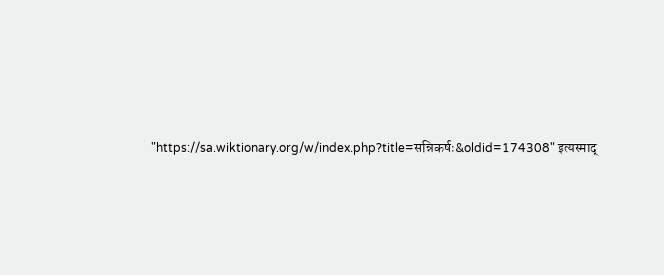"https://sa.wiktionary.org/w/index.php?title=सन्निकर्षः&oldid=174308" इत्यस्माद्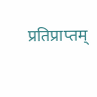प्रतिप्राप्तम्